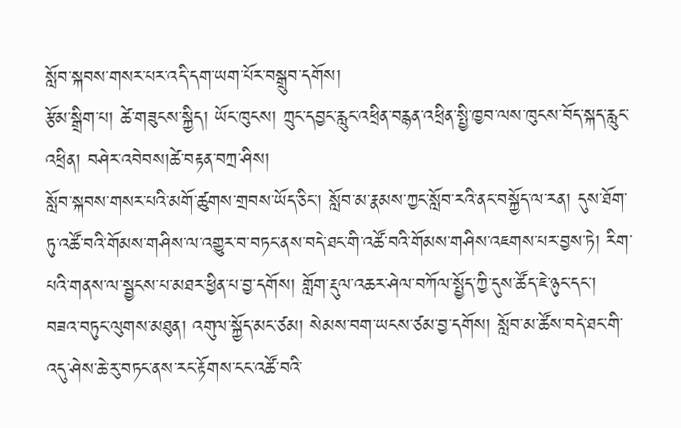སློབ་སྐབས་གསར་པར་འདི་དག་ཡག་པོར་བསྒྲུབ་དགོས།
རྩོམ་སྒྲིག་པ། ཚེ་གཟུངས་སྐྱིད། ཡོང་ཁུངས། ཀྲུང་དབྱང་རླུང་འཕྲིན་བརྙན་འཕྲིན་སྤྱི་ཁྱབ་ལས་ཁུངས་བོད་སྐད་རླུང་འཕྲིན། བཤེར་འབེབས།ཚེ་བརྟན་བཀྲ་ཤིས།
སློབ་སྐབས་གསར་པའི་མགོ་ཚུགས་གྲབས་ཡོད་ཅིང་། སློབ་མ་རྣམས་ཀྱང་སློབ་རའི་ནང་བསྐྱོད་ལ་རན། དུས་ཐོག་ཏུ་འཚོ་བའི་གོམས་གཤིས་ལ་འགྱུར་བ་བཏང་ནས་བདེ་ཐང་གི་འཚོ་བའི་གོམས་གཤིས་འཇགས་པར་བྱས་ཏེ། རིག་པའི་གནས་ལ་སྦྱངས་པ་མཐར་ཕྱིན་པ་བྱ་དགོས། གློག་རྡུལ་འཆར་ཤེལ་བཀོལ་སྤྱོད་ཀྱི་དུས་ཚོད་ཇེ་ཉུང་དང་། བཟའ་བཏུང་ལུགས་མཐུན། འགུལ་སྐྱོད་མང་ཙམ། སེམས་བག་ཡངས་ཙམ་བྱ་དགོས། སློབ་མ་ཚོས་བདེ་ཐང་གི་འདུ་ཤེས་ཆེ་རུ་བཏང་ནས་རང་རྟོགས་ངང་འཚོ་བའི་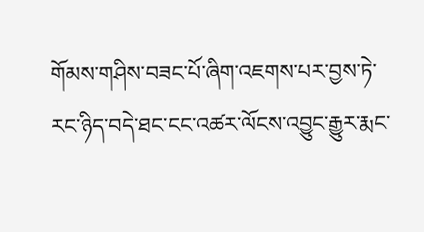གོམས་གཤིས་བཟང་པོ་ཞིག་འཇགས་པར་བྱས་ཏེ་རང་ཉིད་བདེ་ཐང་ངང་འཚར་ལོངས་འབྱུང་རྒྱུར་རྨང་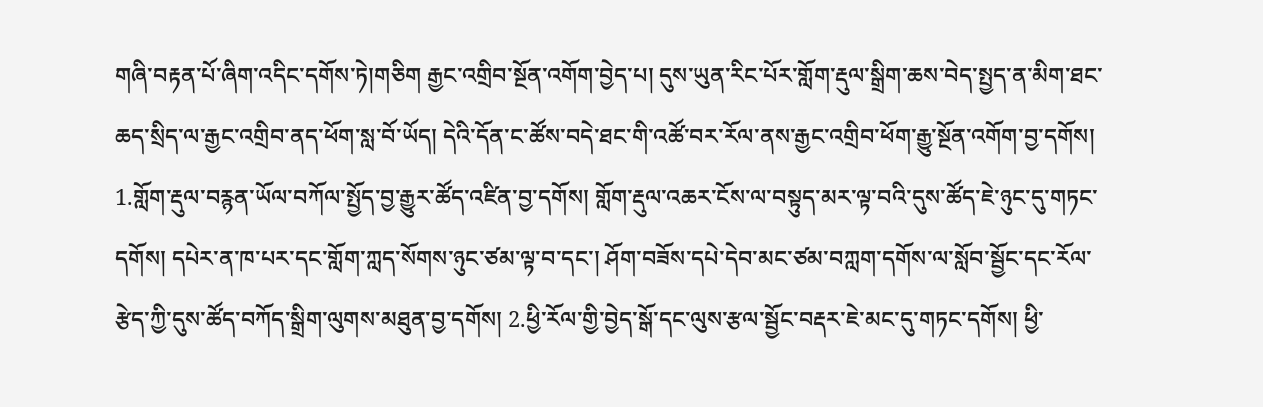གཞི་བརྟན་པོ་ཞིག་འདིང་དགོས་ཏེ།གཅིག རྒྱང་འགྲིབ་སྔོན་འགོག་བྱེད་པ། དུས་ཡུན་རིང་པོར་གློག་རྡུལ་སྒྲིག་ཆས་བེད་སྤྱད་ན་མིག་ཐང་ཆད་སྲིད་ལ་རྒྱང་འགྲིབ་ནད་ཕོག་སླ་བོ་ཡོད། དེའི་དོན་ང་ཚོས་བདེ་ཐང་གི་འཚོ་བར་རོལ་ནས་རྒྱང་འགྲིབ་ཕོག་རྒྱུ་སྔོན་འགོག་བྱ་དགོས། 1.གློག་རྡུལ་བརྙན་ཡོལ་བཀོལ་སྤྱོད་བྱ་རྒྱུར་ཚོད་འཛིན་བྱ་དགོས། གློག་རྡུལ་འཆར་ངོས་ལ་བསྟུད་མར་ལྟ་བའི་དུས་ཚོད་ཇེ་ཉུང་དུ་གཏང་དགོས། དཔེར་ན་ཁ་པར་དང་གློག་ཀླད་སོགས་ཉུང་ཙམ་ལྟ་བ་དང་། ཤོག་བཟོས་དཔེ་དེབ་མང་ཙམ་བཀླག་དགོས་ལ་སློབ་སྦྱོང་དང་རོལ་རྩེད་ཀྱི་དུས་ཚོད་བཀོད་སྒྲིག་ལུགས་མཐུན་བྱ་དགོས། 2.ཕྱི་རོལ་གྱི་བྱེད་སྒོ་དང་ལུས་རྩལ་སྦྱོང་བརྡར་ཇེ་མང་དུ་གཏང་དགོས། ཕྱི་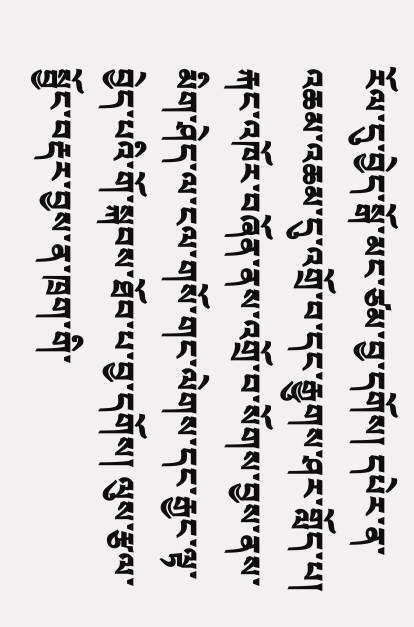རོལ་དུ་བྱེད་སྒོ་མང་ཙམ་བྱ་དགོས། དཔེར་ན་འཆམ་འཆམ་དུ་འགྲོ་བ་དང་རྒྱུགས་ཤར་གློད་པ། རྐང་འཁོར་བཞོན་ནས་འགྲོ་བ་སོགས་བྱས་ནས་མིག་ཤེད་ལ་ངལ་གསོ་གང་ལེགས་དང་རྒྱང་ལྟ་བྱེད་པའི་གོ་སྐབས་ཐོབ་པ་བྱ་དགོས། ལུས་རྩལ་སྦྱོང་བརྡར་བྱས་ན་ཁྲག་གི་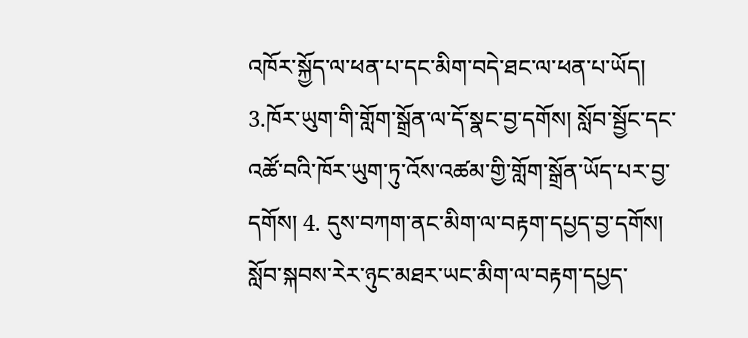འཁོར་སྐྱོད་ལ་ཕན་པ་དང་མིག་བདེ་ཐང་ལ་ཕན་པ་ཡོད། 3.ཁོར་ཡུག་གི་གློག་སྒྲོན་ལ་དོ་སྣང་བྱ་དགོས། སློབ་སྦྱོང་དང་འཚོ་བའི་ཁོར་ཡུག་ཏུ་འོས་འཚམ་གྱི་གློག་སྒྲོན་ཡོད་པར་བྱ་དགོས། 4. དུས་བཀག་ནང་མིག་ལ་བརྟག་དཔྱད་བྱ་དགོས། སློབ་སྐབས་རེར་ཉུང་མཐར་ཡང་མིག་ལ་བརྟག་དཔྱད་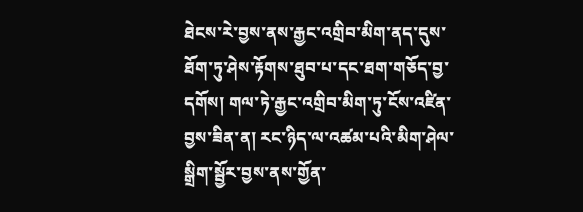ཐེངས་རེ་བྱས་ནས་རྒྱང་འགྲིབ་མིག་ནད་དུས་ཐོག་ཏུ་ཤེས་རྟོགས་ཐུབ་པ་དང་ཐག་གཅོད་བྱ་དགོས། གལ་ཏེ་རྒྱང་འགྲིབ་མིག་ཏུ་ངོས་འཛིན་བྱས་ཟིན་ན། རང་ཉིད་ལ་འཚམ་པའི་མིག་ཤེལ་སྒྲིག་སྦྱོར་བྱས་ནས་གྱོན་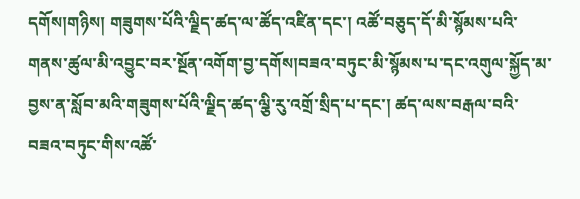དགོས།གཉིས། གཟུགས་པོའི་ལྗིད་ཚད་ལ་ཚོད་འཛིན་དང་། འཚོ་བཅུད་དོ་མི་སྙོམས་པའི་གནས་ཚུལ་མི་འབྱུང་བར་སྔོན་འགོག་བྱ་དགོས།བཟའ་བཏུང་མི་སྙོམས་པ་དང་འགུལ་སྐྱོད་མ་བྱས་ན་སློབ་མའི་གཟུགས་པོའི་ལྗིད་ཚད་ལྕི་རུ་འགྲོ་སྲིད་པ་དང་། ཚད་ལས་བརྒལ་བའི་བཟའ་བཏུང་གིས་འཚོ་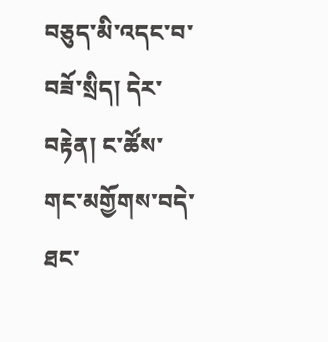བཅུད་མི་འདང་བ་བཟོ་སྲིད། དེར་བརྟེན། ང་ཚོས་གང་མགྱོགས་བདེ་ཐང་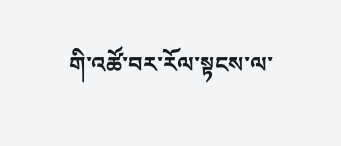གི་འཚོ་བར་རོལ་སྟངས་ལ་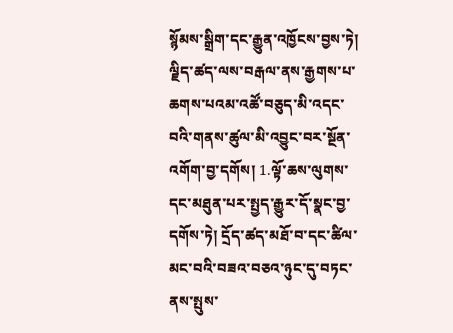སྙོམས་སྒྲིག་དང་རྒྱུན་འཁྱོངས་བྱས་ཏེ། ལྗིད་ཚད་ལས་བརྒལ་ནས་རྒྱགས་པ་ཆགས་པའམ་འཚོ་བཅུད་མི་འདང་བའི་གནས་ཚུལ་མི་འབྱུང་བར་སྔོན་འགོག་བྱ་དགོས། 1.ལྟོ་ཆས་ལུགས་དང་མཐུན་པར་སྤྱད་རྒྱུར་དོ་སྣང་བྱ་དགོས་ཏེ། དྲོད་ཚད་མཐོ་བ་དང་ཚིལ་མང་བའི་བཟའ་བཅའ་ཉུང་དུ་བཏང་ནས་སྤུས་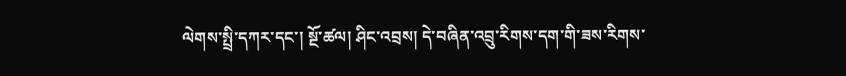ལེགས་སྤྲི་དཀར་དང་། སྔོ་ཚལ། ཤིང་འབྲས། དེ་བཞིན་འབྲུ་རིགས་དག་གི་ཟས་རིགས་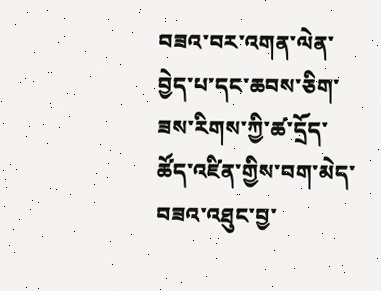བཟའ་བར་འགན་ལེན་བྱེད་པ་དང་ཆབས་ཅིག་ཟས་རིགས་ཀྱི་ཚ་དྲོད་ཚོད་འཛིན་གྱིས་བག་མེད་བཟའ་འཐུང་བྱ་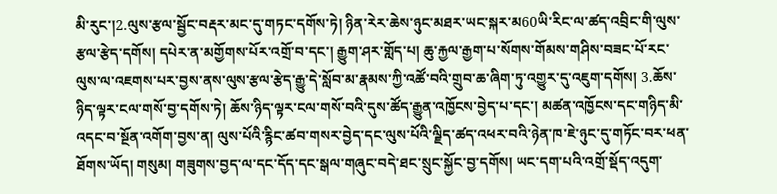མི་རུང་།2.ལུས་རྩལ་སྦྱོང་བརྡར་མང་དུ་གཏང་དགོས་ཏེ། ཉིན་རེར་ཆེས་ཉུང་མཐར་ཡང་སྐར་མ60ཡི་རིང་ལ་ཚད་འབྲིང་གི་ལུས་རྩལ་རྩེད་དགོས། དཔེར་ན་མགྱོགས་པོར་འགྲོ་བ་དང་། རྒྱུག་ཤར་གློད་པ། ཆུ་རྐྱལ་རྒྱག་པ་སོགས་གོམས་གཤིས་བཟང་པོ་རང་ལུས་ལ་འཇགས་པར་བྱས་ནས་ལུས་རྩལ་རྩེད་རྒྱུ་དེ་སློབ་མ་རྣམས་ཀྱི་འཚོ་བའི་གྲུབ་ཆ་ཞིག་ཏུ་འགྱུར་དུ་འཇུག་དགོས། 3.ཆོས་ཉིད་ལྟར་ངལ་གསོ་བྱ་དགོས་ཏེ། ཆོས་ཉིད་ལྟར་ངལ་གསོ་བའི་དུས་ཚོད་རྒྱུན་འཁྱོངས་བྱེད་པ་དང་། མཚན་འཁྱོངས་དང་གཉིད་མི་འདང་བ་སྔོན་འགོག་བྱས་ན། ལུས་པོའི་རྙིང་ཚབ་གསར་བྱེད་དང་ལུས་པོའི་ལྗིད་ཚད་འཕར་བའི་ཉེན་ཁ་ཇེ་ཉུང་དུ་གཏོང་བར་ཕན་ཐོགས་ཡོད། གསུམ། གཟུགས་བྱད་ལ་དང་དོད་དང་སྒལ་གཞུང་བདེ་ཐང་སྲུང་སྐྱོང་བྱ་དགོས། ཡང་དག་པའི་འགྲོ་སྡོད་འདུག་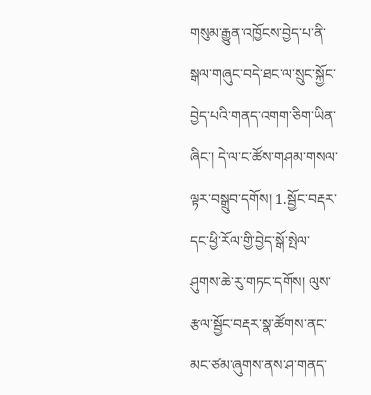གསུམ་རྒྱུན་འཁྱོངས་བྱེད་པ་ནི་སྒལ་གཞུང་བདེ་ཐང་ལ་སྲུང་སྐྱོང་བྱེད་པའི་གནད་འགག་ཅིག་ཡིན་ཞིང་། དེ་ལ་ང་ཚོས་གཤམ་གསལ་ལྟར་བསྒྲུབ་དགོས། 1.སྦྱོང་བརྡར་དང་ཕྱི་རོལ་གྱི་བྱེད་སྒོ་སྤེལ་ཤུགས་ཆེ་རུ་གཏང་དགོས། ལུས་རྩལ་སྦྱོང་བརྡར་སྣ་ཚོགས་ནང་མང་ཙམ་ཞུགས་ནས་ཤ་གནད་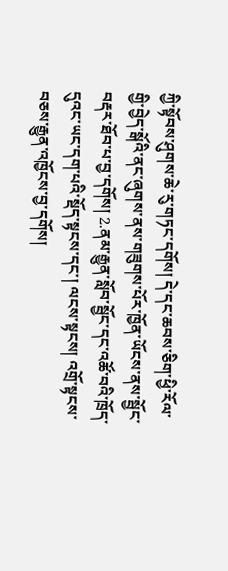ཀྱི་སྟོབས་ཤུགས་ཆེ་རུ་གཏང་དགོས། དེ་དང་ཆབས་ཅིག་ཕྱི་རོལ་གྱི་བྱེད་སྒོའི་ནང་ཞུགས་ནས་གཟུགས་པོར་ཁྱོན་ཡོངས་ནས་སྦྱོང་བརྡར་ཐོབ་པ་བྱ་དགོས། 2.ནམ་རྒྱུན་སློབ་སྦྱོང་དང་འཚོ་བའི་ཁྲོད་དུའང་ཡང་དག་པའི་སྡོད་སྟངས་དང་། ལངས་སྟངས། འགྲོ་སྟངས་བཅས་རྒྱུན་འཁྱོངས་བྱ་དགོས།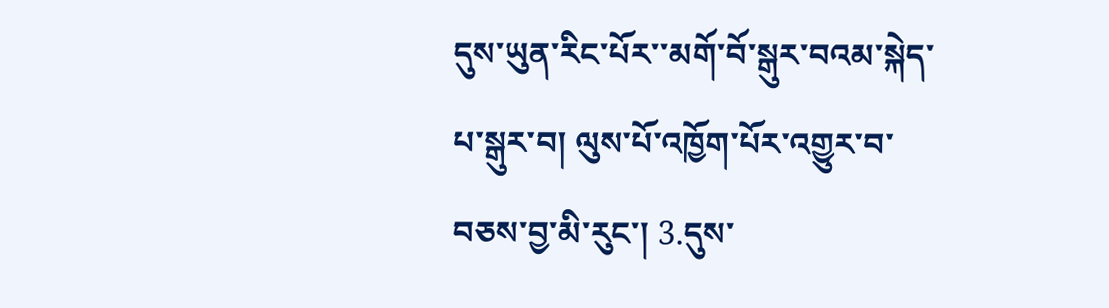དུས་ཡུན་རིང་པོར་་མགོ་བོ་སྒུར་བའམ་སྐེད་པ་སྒུར་བ། ལུས་པོ་འཁྱོག་པོར་འགྱུར་བ་བཅས་བྱ་མི་རུང་། 3.དུས་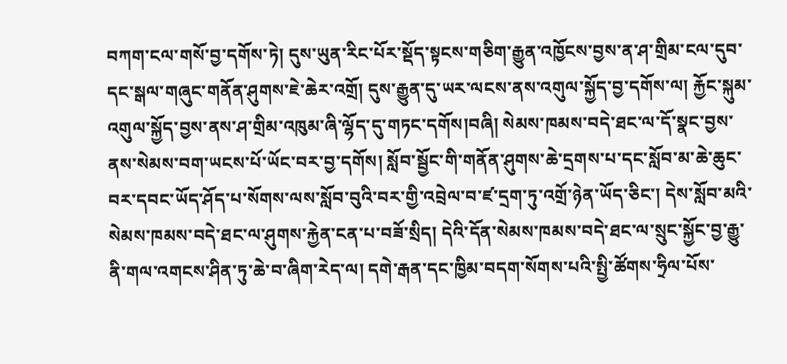བཀག་ངལ་གསོ་བྱ་དགོས་ཏེ། དུས་ཡུན་རིང་པོར་སྡོད་སྟངས་གཅིག་རྒྱུན་འཁྱོངས་བྱས་ན་ཤ་གྲིམ་ངལ་དུབ་དང་སྒལ་གཞུང་གནོན་ཤུགས་ཇེ་ཆེར་འགྲོ། དུས་རྒྱུན་དུ་ཡར་ལངས་ནས་འགུལ་སྐྱོད་བྱ་དགོས་ལ། རྐྱོང་སྐུམ་འགུལ་སྐྱོད་བྱས་ནས་ཤ་གྲིམ་འཁུམ་ཞི་ལྷོད་དུ་གཏང་དགོས།བཞི། སེམས་ཁམས་བདེ་ཐང་ལ་དོ་སྣང་བྱས་ནས་སེམས་བག་ཡངས་པོ་ཡོང་བར་བྱ་དགོས། སློབ་སྦྱོང་གི་གནོན་ཤུགས་ཆེ་དྲགས་པ་དང་སློབ་མ་ཆེ་ཆུང་བར་དབང་ཡོད་ཤོད་པ་སོགས་ལས་སློབ་བུའི་བར་གྱི་འབྲེལ་བ་ཛ་དྲག་ཏུ་འགྲོ་ཉེན་ཡོད་ཅིང་། དེས་སློབ་མའི་སེམས་ཁམས་བདེ་ཐང་ལ་ཤུགས་རྐྱེན་ངན་པ་བཟོ་སྲིད། དེའི་དོན་སེམས་ཁམས་བདེ་ཐང་ལ་སྲུང་སྐྱོང་བྱ་རྒྱུ་ནི་གལ་འགངས་ཤིན་ཏུ་ཆེ་བ་ཞིག་རེད་ལ། དགེ་རྒན་དང་ཁྱིམ་བདག་སོགས་པའི་སྤྱི་ཚོགས་ཧྲིལ་པོས་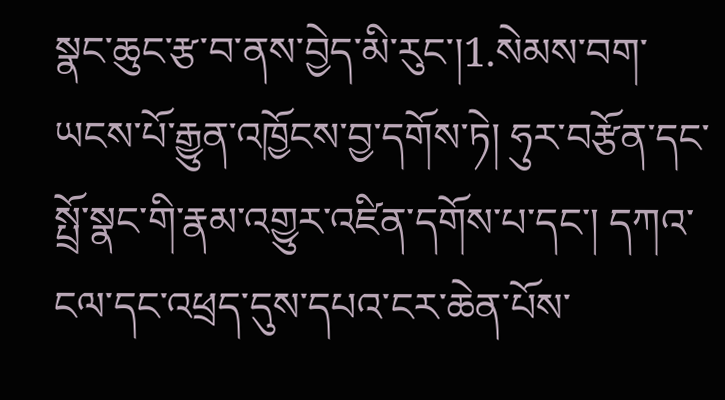སྣང་ཆུང་རྩ་བ་ནས་བྱེད་མི་རུང་།1.སེམས་བག་ཡངས་པོ་རྒྱུན་འཁྱོངས་བྱ་དགོས་ཏེ། ཧུར་བརྩོན་དང་སྤྲོ་སྣང་གི་རྣམ་འགྱུར་འཛིན་དགོས་པ་དང་། དཀའ་ངལ་དང་འཕྲད་དུས་དཔའ་ངར་ཆེན་པོས་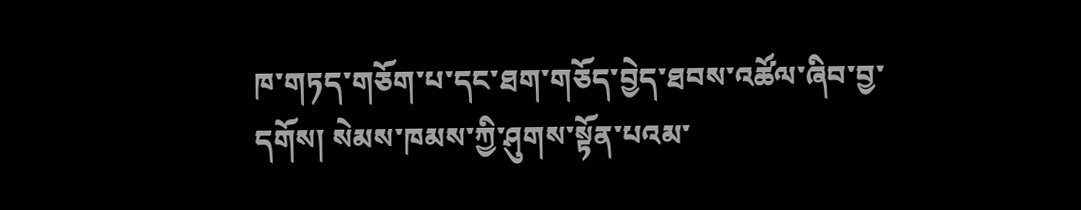ཁ་གཏད་གཅོག་པ་དང་ཐག་གཅོད་བྱེད་ཐབས་འཚོལ་ཞིབ་བྱ་དགོས། སེམས་ཁམས་ཀྱི་ཤུགས་སྟོན་པའམ་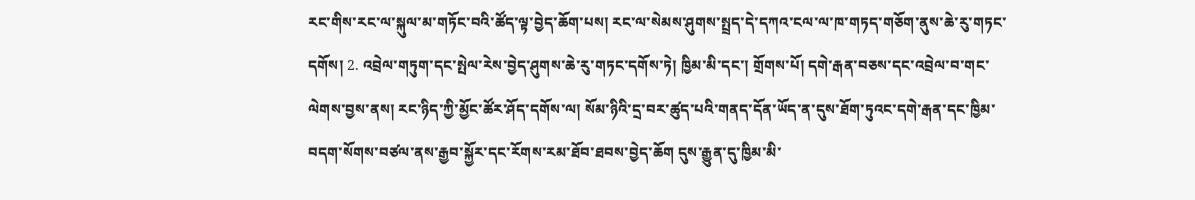རང་གིས་རང་ལ་སྐུལ་མ་གཏོང་བའི་ཚོད་ལྟ་བྱེད་ཆོག་པས། རང་ལ་སེམས་ཤུགས་སྤྲད་དེ་དཀའ་ངལ་ལ་ཁ་གཏད་གཅོག་ནུས་ཆེ་རུ་གཏང་དགོས། 2. འབྲེལ་གཏུག་དང་སྤེལ་རེས་བྱེད་ཤུགས་ཆེ་རུ་གཏང་དགོས་ཏེ། ཁྱིམ་མི་དང་། གྲོགས་པོ། དགེ་རྒན་བཅས་དང་འབྲེལ་བ་གང་ལེགས་བྱས་ནས། རང་ཉིད་ཀྱི་མྱོང་ཚོར་ཤོད་དགོས་ལ། སོམ་ཉིའི་དྲ་བར་ཚུད་པའི་གནད་དོན་ཡོད་ན་དུས་ཐོག་ཏུའང་དགེ་རྒན་དང་ཁྱིམ་བདག་སོགས་བཙལ་ནས་རྒྱབ་སྐྱོར་དང་རོགས་རམ་ཐོབ་ཐབས་བྱེད་ཆོག དུས་རྒྱུན་དུ་ཁྱིམ་མི་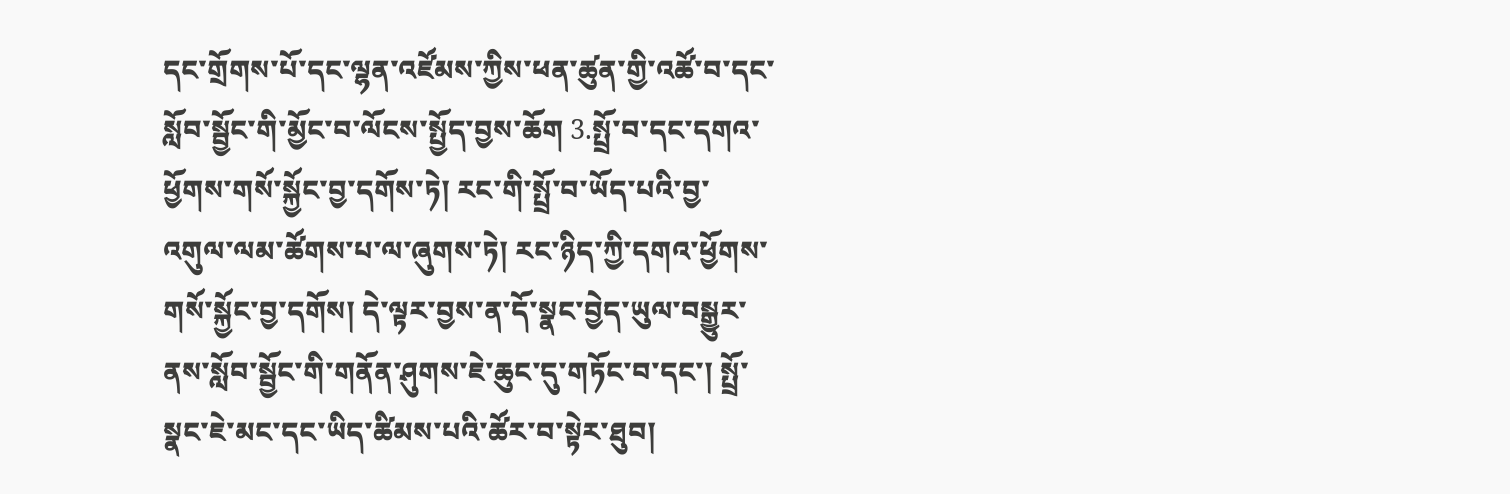དང་གྲོགས་པོ་དང་ལྷན་འཛོམས་ཀྱིས་ཕན་ཚུན་གྱི་འཚོ་བ་དང་སློབ་སྦྱོང་གི་མྱོང་བ་ལོངས་སྤྱོད་བྱས་ཆོག 3.སྤྲོ་བ་དང་དགའ་ཕྱོགས་གསོ་སྐྱོང་བྱ་དགོས་ཏེ། རང་གི་སྤྲོ་བ་ཡོད་པའི་བྱ་འགུལ་ལམ་ཚོགས་པ་ལ་ཞུགས་ཏེ། རང་ཉིད་ཀྱི་དགའ་ཕྱོགས་གསོ་སྐྱོང་བྱ་དགོས། དེ་ལྟར་བྱས་ན་དོ་སྣང་བྱེད་ཡུལ་བསྒྱུར་ནས་སློབ་སྦྱོང་གི་གནོན་ཤུགས་ཇེ་ཆུང་དུ་གཏོང་བ་དང་། སྤྲོ་སྣང་ཇེ་མང་དང་ཡིད་ཚིམས་པའི་ཚོར་བ་སྟེར་ཐུབ།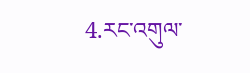4.རང་འགུལ་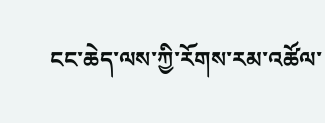ངང་ཆེད་ལས་ཀྱི་རོགས་རམ་འཚོལ་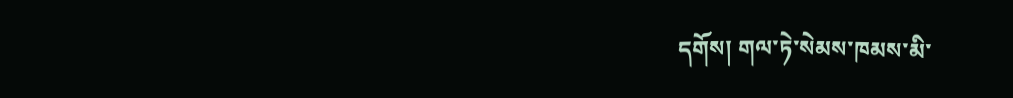དགོས། གལ་ཏེ་སེམས་ཁམས་མི་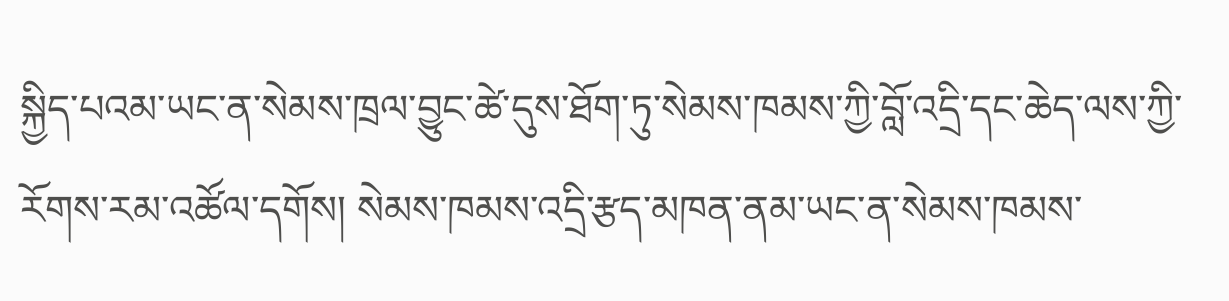སྐྱིད་པའམ་ཡང་ན་སེམས་ཁྲལ་བྱུང་ཚེ་དུས་ཐོག་ཏུ་སེམས་ཁམས་ཀྱི་བློ་འདྲི་དང་ཆེད་ལས་ཀྱི་རོགས་རམ་འཚོལ་དགོས། སེམས་ཁམས་འདྲི་རྩད་མཁན་ནམ་ཡང་ན་སེམས་ཁམས་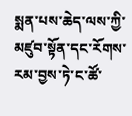སྨན་པས་ཆེད་ལས་ཀྱི་མཛུབ་སྟོན་དང་རོགས་རམ་བྱས་ཏེ་ང་ཚོ་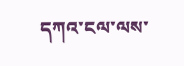དཀའ་ངལ་ལས་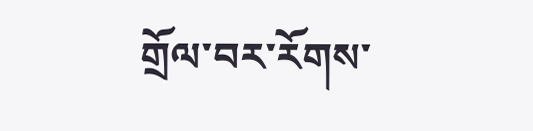གྲོལ་བར་རོགས་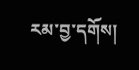རམ་བྱ་དགོས།